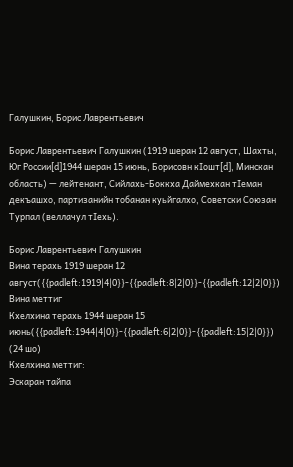Галушкин, Борис Лаврентьевич

Борис Лаврентьевич Галушкин (1919 шеран 12 август, Шахты, Юг России[d]1944 шеран 15 июнь, Борисовн кӀошт[d], Минскан область) — лейтенант, Сийлахь-Боккха Даймехкан тӀеман декъашхо, партизанийн тобанан куьйгалхо, Советски Союзан Турпал (веллачул тӀехь).

Борис Лаврентьевич Галушкин
Вина терахь 1919 шеран 12 август({{padleft:1919|4|0}}-{{padleft:8|2|0}}-{{padleft:12|2|0}})
Вина меттиг
Кхелхина терахь 1944 шеран 15 июнь({{padleft:1944|4|0}}-{{padleft:6|2|0}}-{{padleft:15|2|0}}) (24 шо)
Кхелхина меттиг:
Эскаран тайпа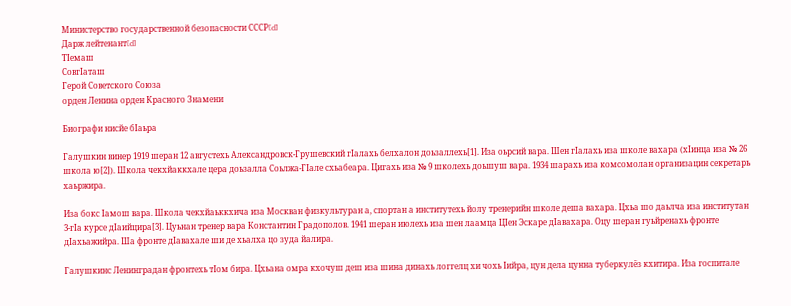Министерство государственной безопасности СССР[d]
Дарж лейтенант[d]
ТӀемаш
СовгӀаташ
Герой Советского Союза
орден Ленина орден Красного Знамени

Биографи нисйе бӀаьра

Галушкин винер 1919 шеран 12 августехь Александровск-Грушевский гӀалахь белхалон доьзаллехь[1]. Иза оьрсий вара. Шен гӀалахь иза школе вахара (хӀинца иза № 26 школа ю[2]). Школа чекхйаккхале цера доьзалла Соьлжа-ГӀале схьабеара. Цигахь иза № 9 школехь доьшуш вара. 1934 шарахь иза комсомолан организацин секретарь хаьржира.

Иза бокс Ӏамош вара. Школа чекхйаьккхича иза Москван физкультуран а, спортан а институтехь йолу тренерийн школе деша вахара. Цхьа шо даьлча иза институтан 3-гӀа курсе дӀаийцира[3]. Цуьнан тренер вара Константин Градополов. 1941 шеран июлехь иза шен лаамца ЦӀен Эскаре дӀавахара. Оцу шеран гуьйренахь фронте дӀахьажийра. Ша фронте дӀавахале ши де хьалха цо зуда йалира.

Галушкинс Ленинградан фронтехь тӀом бира. Цхьана омра кхочуш деш иза шина динахь логгелц хи чохь Ӏийра, цун дела цунна туберкулёз кхитира. Иза госпитале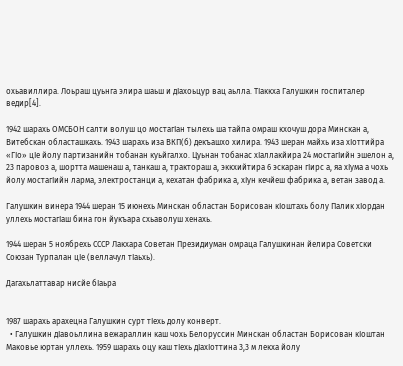охьавиллира. Лоьраш цуьнга элира шаьш и дӀахоьцур вац аьлла. ТӀаккха Галушкин госпиталер ведир[4].

1942 шарахь ОМСБОН салти волуш цо мостагӀан тылехь ша тайпа омраш кхочуш дора Минскан а, Витебскан областашкахь. 1943 шарахь иза ВКП(б) декъашхо хилира. 1943 шеран майхь иза хӀоттийра «ГӀо» цӀе йолу партизанийн тобанан куьйгалхо. Цуьнан тобанас хӀаллакйира 24 мостагӀийн эшелон а, 23 паровоз а, шортта машенаш а, танкаш а, трактораш а, эккхийтира 6 эскаран гӀирс а, яа хӀума а чохь йолу мостагӀийн ларма, электростанци а, кехатан фабрика а, хӀун кечйеш фабрика а, ветан завод а.

Галушкин винера 1944 шеран 15 июнехь Минскан областан Борисован кӀоштахь болу Палик хӀордан уллехь мостагӀаш бина гон йукъара схьаволуш хенахь.

1944 шеран 5 ноябрехь СССР Лакхара Советан Президиуман омраца Галушкинан йелира Советски Союзан Турпалан цӀе (веллачул тӀаьхь).

Дагахьлаттавар нисйе бӀаьра


1987 шарахь арахецна Галушкин сурт тӀехь долу конверт.
  • Галушкин дӀавоьллина вежараллин каш чохь Белоруссин Минскан областан Борисован кӀоштан Маковье юртан уллехь. 1959 шарахь оцу каш тӀехь дӀахӀоттина 3,3 м лекха йолу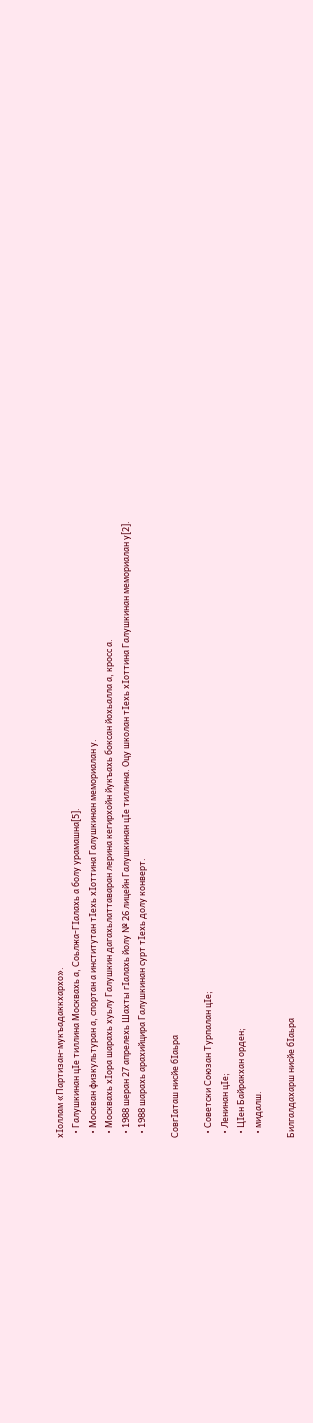хӀоллам «Партизан-мукъадаккхархо».
  • Галушкинан цӀе тиллина Москвахь а, Соьлжа-ГӀалахь а болу урамашна[5].
  • Москван физкультуран а, спортан а институтан тӀехь хӀоттина Галушкинан мемориалан у.
  • Москвахь хӀора шарахь хуьлу Галушкин дагахьлаттаваран лерина кегирхойн йукъахь боксан йохьалла а, кросс а.
  • 1988 шеран 27 апрелехь Шахты гӀалахь йолу № 26 лицейн Галушкинан цӀе тиллина. Оцу школан тӀехь хӀоттина Галушкинан мемориалан у[2].
  • 1988 шарахь арахийцира Галушкинан сурт тӀехь долу конверт.

СовгӀаташ нисйе бӀаьра

  • Советски Союзан Турпалан цӀе;
  • Ленинан цӀе;
  • ЦӀен Байракхан орден;
  • мидалш.

Билгалдахарш нисйе бӀаьра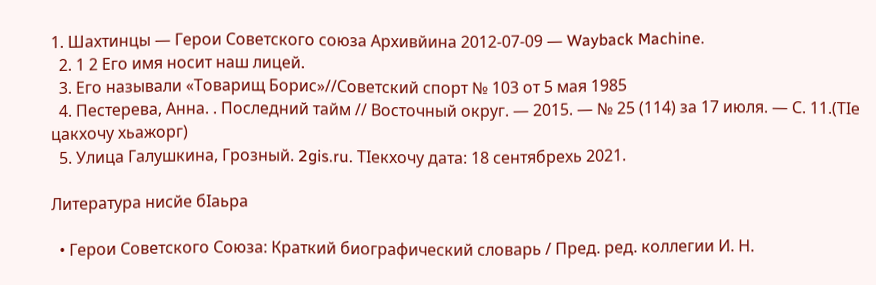1. Шахтинцы — Герои Советского союза Архивйина 2012-07-09 — Wayback Machine.
  2. 1 2 Его имя носит наш лицей.
  3. Его называли «Товарищ Борис»//Советский спорт № 103 от 5 мая 1985
  4. Пестерева, Анна. . Последний тайм // Восточный округ. — 2015. — № 25 (114) за 17 июля. — С. 11.(ТӀе цакхочу хьажорг)
  5. Улица Галушкина, Грозный. 2gis.ru. ТӀекхочу дата: 18 сентябрехь 2021.

Литература нисйе бӀаьра

  • Герои Советского Союза: Краткий биографический словарь / Пред. ред. коллегии И. Н.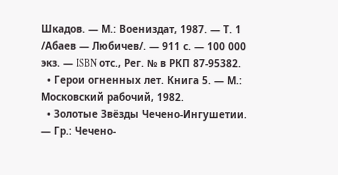Шкадов. — М.: Воениздат, 1987. — Т. 1 /Абаев — Любичев/. — 911 с. — 100 000 экз. — ISBN отс., Рег. № в РКП 87-95382.
  • Герои огненных лет. Книга 5. — М.: Московский рабочий, 1982.
  • Золотые Звёзды Чечено-Ингушетии. — Гр.: Чечено-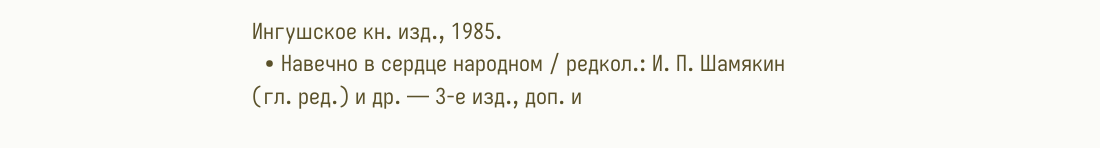Ингушское кн. изд., 1985.
  • Навечно в сердце народном / редкол.: И. П. Шамякин (гл. ред.) и др. — 3-е изд., доп. и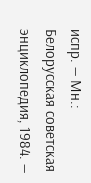испр. — Мн.: Белорусская советская энциклопедия, 1984. —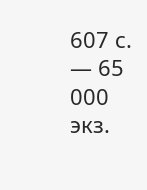607 с. — 65 000 экз.